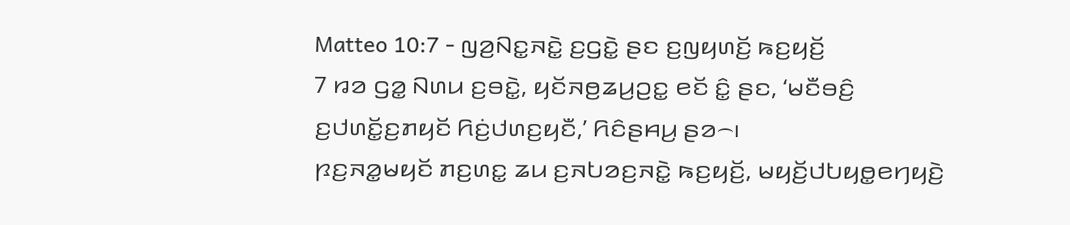Matteo 10:7 - ꤜꤤ꤬ꤡꤢ꤭ꤏꤢꤧ꤭ ꤢ꤬ꤞꤢꤧ꤭ ꤔꤢ ꤢ꤬ꤜꤟꤛꤢꤩ꤬ ꤒꤢ꤬ꤟꤢꤩ꤬
7 ꤙꤤ ꤞꤤ꤭ ꤡꤛꤣ ꤢ꤬ꤋꤢꤧ꤭, ꤟꤢꤩꤏꤥ꤬ꤘꤣ꤬ꤑꤢ꤭ ꤕꤢꤩ ꤢꤨ꤭ ꤔꤢ, ‘ꤗꤢꤪꤋꤢꤨ꤬ ꤢ꤬ꤓꤛꤢꤩ꤭ꤢ꤬ꤊꤟꤢꤩ ꤖꤢꤦ꤬ꤓꤛꤢ꤬ꤟꤢꤪ,’ ꤖꤢꤨꤔꤌꤣ꤬ ꤔꤤ꤮꤯
ꤐꤢ꤬ꤏꤤ꤭ꤗꤟꤢꤩ ꤊꤢ꤬ꤛꤢ꤭ ꤘꤣ ꤢ꤬ꤏꤝꤤꤢ꤬ꤏꤢꤧ꤭ ꤒꤢ꤬ꤟꤢꤩ꤬, ꤗꤟꤢꤩ꤬ꤓꤝꤟꤥ꤭ꤕꤚꤟꤢꤧ꤬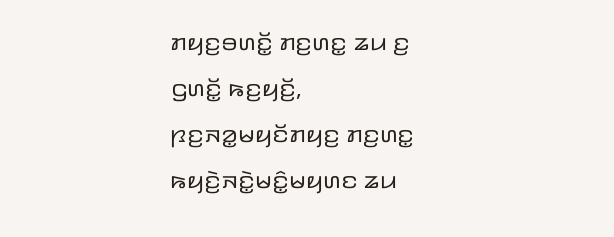ꤊꤟꤢ꤬ꤋꤛꤢꤩ꤭ ꤊꤢ꤬ꤛꤢ꤭ ꤘꤣ ꤢ꤬ ꤞꤛꤢꤩ꤭ ꤒꤢ꤬ꤟꤢꤩ꤬, ꤐꤢ꤬ꤏꤤ꤭ꤗꤟꤢꤩꤊꤟꤢ꤬ ꤊꤢ꤬ꤛꤢ꤭ ꤒꤟꤢꤧ꤬ꤏꤢꤧ꤭ꤗꤢꤨ꤭ꤗꤟꤛꤢ ꤘꤣ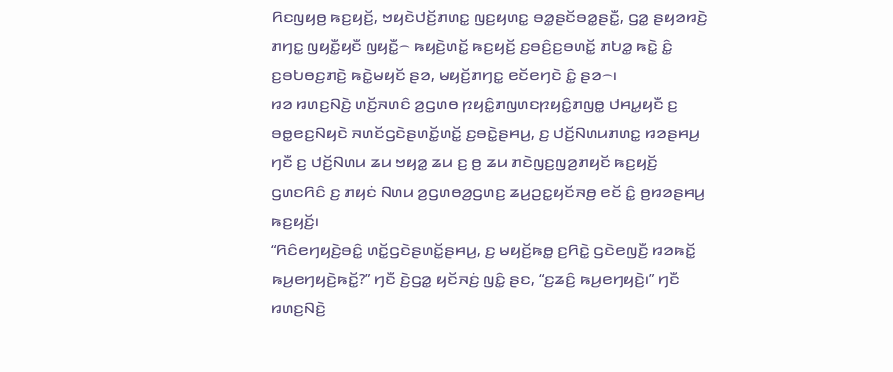ꤖꤢꤜꤟꤥ꤬ ꤒꤢ꤬ꤟꤢꤩ꤬, ꤠꤟꤢꤧꤓꤢꤩ꤬ꤊꤛꤢ꤭ ꤜꤢ꤬ꤟꤛꤢ꤭ ꤋꤤ꤭ꤔꤢꤩꤋꤤ꤭ꤔꤢꤪ꤭, ꤞꤤ꤭ ꤔꤟꤤꤙꤢꤧ꤬ ꤊꤚꤢ꤭ ꤜꤟꤢꤪ꤭ꤟꤢꤪ ꤜꤟꤢꤪ꤭꤮ ꤒꤟꤢꤧ꤬ꤛꤢꤩ꤭ ꤒꤢ꤬ꤟꤢꤩ꤬ ꤢ꤬ꤋꤢꤨ꤬ꤢ꤬ꤋꤛꤢꤩ꤭ ꤊꤝꤤ꤭ ꤒꤢꤧ꤭ ꤢꤨ꤭ ꤢ꤬ꤋꤝꤥꤢ꤬ꤊꤢꤧ꤬ ꤒꤢꤧ꤭ꤗꤟꤢꤩ ꤔꤤ, ꤗꤟꤢꤩ꤬ꤊꤚꤢ꤭ ꤕꤢꤩꤕꤚꤢꤧ ꤢꤨ꤭ ꤔꤤ꤮꤯
ꤙꤤ ꤙꤛꤢ꤬ꤡꤢꤧ꤬ ꤛꤢꤩ꤬ꤏꤛꤢꤨ ꤤ꤬ꤞꤛꤥ ꤐꤟꤢꤨ꤭ꤊꤜꤛꤢꤐꤟꤢꤨ꤭ꤊꤜꤥ꤭ ꤓꤌꤣ꤭ꤟꤢꤪ ꤢ꤬ ꤋꤥ꤭ꤕꤢ꤬ꤡꤟꤢꤧ ꤏꤛꤢꤩꤞꤢꤧꤔꤛꤢꤩ꤭ꤛꤢꤩ꤭ ꤢ꤬ꤋꤢꤧ꤭ꤔꤌꤣ꤬, ꤢ꤬ ꤓꤢꤩ꤬ꤡꤛꤣꤊꤛꤢ꤭ ꤙꤤꤔꤌꤣ꤬ ꤚꤢꤪ ꤢ꤬ ꤓꤢꤩ꤬ꤡꤛꤣ ꤘꤣ ꤠꤟꤤ꤭ ꤘꤣ ꤢ꤬ ꤥ꤬ ꤘꤣ ꤊꤢꤧꤜꤢ꤬ꤜꤤ꤬ꤊꤟꤢꤩ ꤒꤢ꤬ꤟꤢꤩ꤬ ꤞꤛꤢꤖꤢꤨ ꤢ꤬ ꤊꤟꤢꤦ ꤡꤛꤣ ꤤ꤬ꤞꤛꤥꤤ꤬ꤞꤛꤢ꤬ ꤘꤣ꤬ꤑꤢ꤭ꤟꤢꤩꤏꤥ꤬ ꤕꤢꤩ ꤢꤨ꤭ ꤥ꤬ꤙꤤꤔꤌꤣ꤬ ꤒꤢ꤬ꤟꤢꤩ꤬꤯
“ꤖꤢꤨꤕꤚꤟꤢꤧ꤬ꤋꤢꤨ꤭ ꤛꤢꤩ꤭ꤞꤢꤧꤔꤛꤢꤩ꤭ꤔꤌꤣ꤬, ꤢ꤬ ꤗꤟꤢꤩ꤬ꤒꤥ꤭ ꤢ꤬ꤖꤢꤧ꤭ ꤞꤢꤧꤕꤜꤢꤪ꤬ ꤙꤤꤒꤢꤩ꤭ ꤒꤣ꤬ꤕꤚꤟꤢꤧ꤬ꤒꤢꤩ꤭?” ꤚꤢꤪ ꤢꤧ꤬ꤞꤤ꤭ ꤟꤢꤩꤏꤢꤦ꤬ ꤜꤢꤨ꤭ ꤔꤢ, “ꤢ꤬ꤘꤢꤨ꤬ ꤒꤣ꤬ꤕꤚꤟꤢꤧ꤬꤯” ꤚꤢꤪ ꤙꤛꤢ꤬ꤡꤢꤧ꤬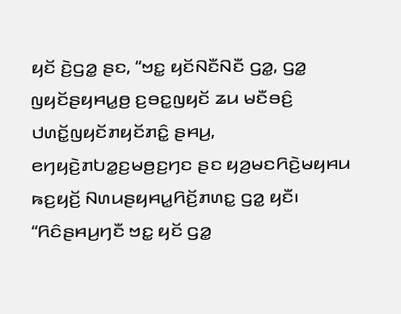ꤟꤢꤩ ꤢꤧ꤬ꤞꤤ꤭ ꤔꤢ, “ꤠꤢ꤭ ꤟꤢꤩꤡꤢꤪꤡꤢꤪ ꤞꤤ꤭, ꤞꤤ꤭ ꤜꤟꤢꤩꤔꤟꤌꤣ꤭ꤥ꤬ ꤢ꤬ꤋꤢ꤭ꤜꤟꤢꤩ ꤘꤣ ꤗꤢꤪꤋꤢꤨ꤬ ꤓꤛꤢꤩ꤭ꤜꤟꤢꤩꤊꤟꤢꤩꤊꤢꤨ꤭ ꤔꤌꤣ꤬, ꤕꤚꤟꤢꤧ꤬ꤊꤝꤤ꤭ꤢ꤬ꤗꤥ꤬ꤢ꤬ꤚꤢ ꤔꤢ ꤟꤤ꤬ꤗꤢꤖꤢꤧ꤬ꤗꤟꤌꤣ ꤒꤢ꤬ꤟꤢꤩ꤬ ꤡꤛꤣꤔꤟꤌꤣ꤭ꤖꤢꤩ꤬ꤊꤛꤢ꤭ ꤞꤤ꤭ ꤟꤢꤪ꤯
“ꤖꤢꤨꤔꤌꤣ꤬ꤚꤢꤪ ꤠꤢ꤭ ꤟꤢꤩ ꤞꤤ꤭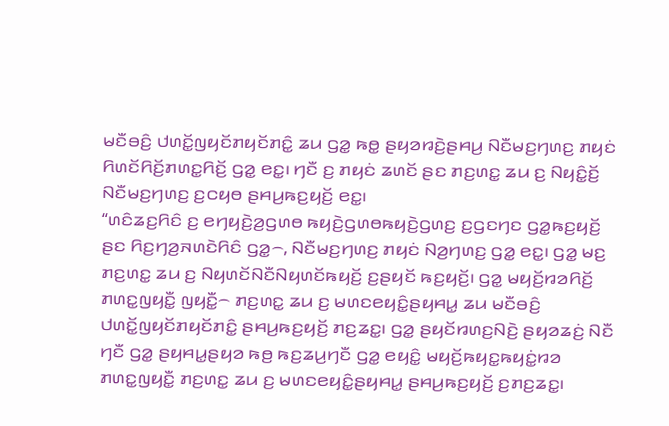ꤗꤢꤪꤋꤢꤨ꤬ ꤓꤛꤢꤩ꤭ꤜꤟꤢꤩꤊꤟꤢꤩꤊꤢꤨ꤭ ꤘꤣ ꤞꤤ꤭ ꤒꤥ꤭ ꤔꤟꤤꤙꤢꤧ꤬ꤔꤌꤣ꤬ ꤡꤢꤪꤗꤢ꤬ꤚꤛꤢ꤬ ꤊꤟꤢꤦ ꤖꤛꤢꤩꤖꤢꤩ꤬ꤊꤛꤢ꤭ꤖꤢꤩ꤬ ꤞꤤ꤭ ꤕꤢ꤭꤯ ꤚꤢꤪ ꤢ꤬ ꤊꤟꤢꤦ ꤘꤛꤢꤩ ꤔꤢ ꤊꤢ꤬ꤛꤢ꤭ ꤘꤣ ꤢ꤬ ꤡꤟꤢꤨ꤭ꤢꤩ꤬ ꤡꤢꤪꤗꤢ꤬ꤚꤛꤢ꤬ ꤢ꤬ꤍꤟꤥ ꤔꤌꤣ꤬ꤒꤢ꤬ꤟꤢꤩ꤬ ꤕꤢ꤭꤯
“ꤛꤢꤨꤘꤢ꤬ꤖꤢꤨ ꤢ꤬ ꤕꤚꤟꤢꤧ꤬ꤤ꤬ꤞꤛꤥ ꤒꤟꤢꤧ꤬ꤞꤛꤥꤒꤟꤢꤧ꤬ꤞꤛꤢ꤬ ꤢ꤬ꤞꤢꤚꤢ ꤞꤤ꤭ꤒꤢ꤬ꤟꤢꤩ꤬ ꤔꤢ ꤖꤢ꤬ꤚꤤ꤬ꤏꤛꤢꤧꤖꤢꤨ ꤞꤤ꤭꤮, ꤡꤢꤪꤗꤢ꤬ꤚꤛꤢ꤬ ꤊꤟꤢꤦ ꤡꤤ꤬ꤚꤛꤢ꤬ ꤞꤤ꤭ ꤕꤢ꤭꤯ ꤞꤤ꤭ ꤗꤢ꤬ ꤊꤢ꤬ꤛꤢ꤭ ꤘꤣ ꤢ꤬ ꤡꤟꤛꤢꤩꤡꤢꤪꤡꤟꤛꤢꤩꤒꤟꤢꤩ꤬ ꤢ꤬ꤔꤟꤢꤩ ꤒꤢ꤬ꤟꤢꤩ꤬꤯ ꤞꤤ꤭ ꤗꤟꤢꤩ꤬ꤙꤤꤖꤢꤩ꤬ ꤊꤛꤢ꤭ꤜꤟꤢꤪ꤭ ꤜꤟꤢꤪ꤭꤮ ꤊꤢ꤬ꤛꤢ꤭ ꤘꤣ ꤢ꤬ ꤗꤛꤢꤕꤟꤢꤨ꤭ꤔꤟꤌꤣ꤭ ꤘꤣ ꤗꤢꤪꤋꤢꤨ꤬ ꤓꤛꤢꤩ꤭ꤜꤟꤢꤩꤊꤟꤢꤩꤊꤢꤨ꤭ ꤔꤌꤣ꤬ꤒꤢ꤬ꤟꤢꤩ꤬ ꤊꤢ꤬ꤘꤢ꤭꤯ ꤞꤤ꤭ ꤔꤟꤢꤩꤙꤛꤢ꤬ꤡꤢꤧ꤬ ꤔꤟꤤꤘꤢꤦ꤬ ꤡꤢꤪ ꤚꤢꤪ ꤞꤤ꤭ ꤔꤟꤌꤣ꤭ꤔꤟꤤ ꤒꤥ꤬ ꤒꤢ꤬ꤘꤣ꤬ꤚꤢꤪ ꤞꤤ꤭ ꤕꤟꤢꤨ꤭ ꤗꤟꤢꤩ꤬ꤒꤟꤢ꤭ꤒꤟꤢꤦ꤭ꤙꤤ ꤊꤛꤢ꤭ꤜꤟꤢꤪ꤭ ꤊꤢ꤬ꤛꤢ꤭ ꤘꤣ ꤢ꤬ ꤗꤛꤢꤕꤟꤢꤨ꤭ꤔꤟꤌꤣ꤭ ꤔꤌꤣ꤬ꤒꤢ꤬ꤟꤢꤩ꤬ ꤢ꤬ꤊꤢ꤬ꤘꤢ꤭꤯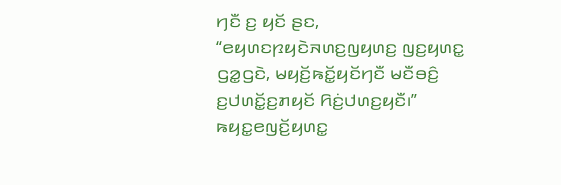ꤚꤢꤪ ꤢ꤬ ꤟꤢꤩ ꤔꤢ, “ꤕꤟꤛꤢꤐꤟꤢꤧꤏꤛꤢ꤬ꤜꤟꤛꤢ꤬ ꤜꤢ꤬ꤟꤛꤢ꤭ ꤞꤤ꤭ꤞꤢꤧ, ꤗꤟꤢꤩ꤬ꤒꤢꤩ꤭ꤟꤢꤩꤚꤢꤪ ꤗꤢꤪꤋꤢꤨ꤬ ꤢ꤬ꤓꤛꤢꤩ꤭ꤢ꤬ꤊꤟꤢꤩ ꤖꤢꤦ꤬ꤓꤛꤢ꤬ꤟꤢꤪ꤯”
ꤒꤟꤢ꤭ꤕꤜꤢꤩ꤬ꤟꤛꤢ꤭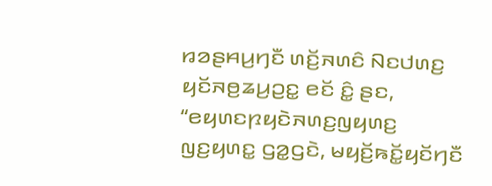ꤙꤤꤔꤌꤣ꤬ꤚꤢꤪ ꤛꤢꤩ꤬ꤏꤛꤢꤨ ꤡꤢꤓꤛꤢ꤬ ꤟꤢꤩꤏꤥ꤬ꤘꤣ꤬ꤑꤢ꤭ ꤕꤢꤩ ꤢꤨ꤭ ꤔꤢ, “ꤕꤟꤛꤢꤐꤟꤢꤧꤏꤛꤢ꤬ꤜꤟꤛꤢ꤬ ꤜꤢ꤬ꤟꤛꤢ꤭ ꤞꤤ꤭ꤞꤢꤧ, ꤗꤟꤢꤩ꤬ꤒꤢꤩ꤭ꤟꤢꤩꤚꤢꤪ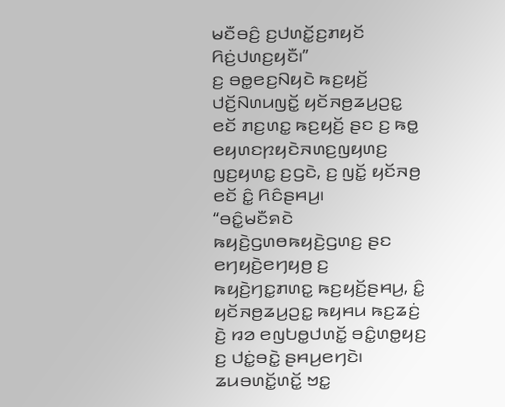ꤗꤢꤪꤋꤢꤨ꤬ ꤢ꤬ꤓꤛꤢꤩ꤭ꤢ꤬ꤊꤟꤢꤩ ꤖꤢꤦ꤬ꤓꤛꤢ꤬ꤟꤢꤪ꤯”
ꤢ꤬ ꤋꤥ꤭ꤕꤢ꤬ꤡꤟꤢꤧ ꤒꤢ꤬ꤟꤢꤩ꤬ ꤓꤢꤩ꤬ꤡꤛꤣꤜꤢꤩ꤭ ꤟꤢꤩꤏꤥ꤬ꤘꤣ꤬ꤑꤢ꤭ ꤕꤢꤩ ꤊꤢ꤬ꤛꤢ꤭ ꤒꤢ꤬ꤟꤢꤩ꤬ ꤔꤢ ꤢ꤬ ꤒꤥ꤭ ꤕꤟꤛꤢꤐꤟꤢꤧꤏꤛꤢ꤬ꤜꤟꤛꤢ꤬ ꤜꤢ꤬ꤟꤛꤢ꤭ ꤢ꤬ꤞꤢꤧ, ꤢ꤬ ꤜꤢꤩ꤭ ꤟꤢꤩꤏꤥ꤬ ꤕꤢꤩ ꤢꤨ꤭ ꤖꤢꤨꤔꤌꤣ꤬꤯
“ꤋꤢꤨ꤭ꤗꤢꤪꤎꤢꤧ ꤒꤟꤢꤧ꤬ꤞꤛꤥꤒꤟꤢꤧ꤬ꤞꤛꤢ꤬ ꤔꤢ ꤕꤚꤟꤢꤧ꤬ꤕꤚꤟꤥ꤬ ꤢ꤬ ꤒꤟꤢꤧ꤬ꤚꤢ꤭ꤊꤛꤢ꤭ ꤒꤢ꤬ꤟꤢꤩ꤬ꤔꤌꤣ꤬, ꤢꤨ꤭ ꤟꤢꤩꤏꤥ꤬ꤘꤣ꤬ꤑꤢ꤭ ꤒꤟꤌꤣ ꤒꤢ꤬ꤘꤢꤦ꤬ ꤢꤧ꤬ ꤙꤤ ꤕꤜꤝꤥ꤭ꤓꤛꤢꤩ꤭ ꤋꤢꤨ꤭ꤛꤥ꤭ꤟꤢ꤬ ꤢ꤬ ꤓꤢꤦ꤭ꤋꤢꤧ꤭ ꤔꤌꤣ꤬ꤕꤚꤢꤧ꤯ ꤘꤣꤋꤛꤢꤩ꤭ꤛꤢꤩ꤭ ꤠꤢ꤭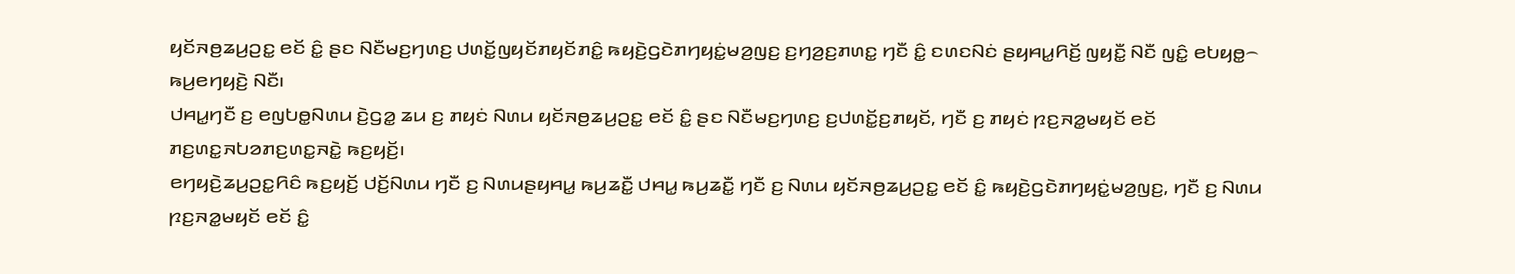ꤟꤢꤩꤏꤥ꤬ꤘꤣ꤬ꤑꤢ꤭ ꤕꤢꤩ ꤢꤨ꤭ ꤔꤢ ꤡꤢꤪꤗꤢ꤬ꤚꤛꤢ꤬ ꤓꤛꤢꤩ꤭ꤜꤟꤢꤩꤊꤟꤢꤩꤊꤢꤨ꤭ ꤒꤟꤢꤧ꤬ꤞꤢꤧꤊꤚꤟꤢꤦ꤭ꤗꤤ꤬ꤜꤢ꤬ ꤢ꤬ꤚꤤ꤬ꤢ꤬ꤊꤛꤢ꤭ ꤚꤢꤪ ꤢꤨ꤭ ꤢꤛꤢꤡꤢꤦ ꤔꤟꤌꤣ꤭ꤖꤢꤩ꤬ ꤜꤟꤢꤪ꤭ ꤡꤢꤪ ꤜꤢꤨ꤭ ꤕꤝꤟꤥ꤭꤮ ꤒꤣ꤬ꤕꤚꤟꤢꤧ꤬ ꤡꤢꤪ꤯
ꤓꤌꤣ꤭ꤚꤢꤪ ꤢ꤬ ꤕꤜꤝꤥ꤭ꤡꤛꤣ ꤢꤧ꤬ꤞꤤ꤭ ꤘꤣ ꤢ꤬ ꤊꤟꤢꤦ ꤡꤛꤣ ꤟꤢꤩꤏꤥ꤬ꤘꤣ꤬ꤑꤢ꤭ ꤕꤢꤩ ꤢꤨ꤭ ꤔꤢ ꤡꤢꤪꤗꤢ꤬ꤚꤛꤢ꤬ ꤢ꤬ꤓꤛꤢꤩ꤭ꤢ꤬ꤊꤟꤢꤩ, ꤚꤢꤪ ꤢ꤬ ꤊꤟꤢꤦ ꤐꤢ꤬ꤏꤤ꤭ꤗꤟꤢꤩ ꤕꤢꤩ ꤊꤢ꤬ꤛꤢ꤭ꤏꤝꤤꤊꤢ꤬ꤛꤢ꤭ꤏꤢꤧ꤭ ꤒꤢ꤬ꤟꤢꤩ꤬꤯
ꤕꤚꤟꤢꤧ꤬ꤘꤣ꤬ꤑꤢ꤭ꤖꤢꤨ ꤒꤢ꤬ꤟꤢꤩ꤬ ꤓꤢꤩ꤬ꤡꤛꤣ ꤚꤢꤪ ꤢ꤬ ꤡꤛꤣꤔꤟꤌꤣ꤭ ꤒꤣ꤬ꤘꤢꤪ꤭ ꤓꤌꤣ꤭ ꤒꤣ꤬ꤘꤢꤪ꤭ ꤚꤢꤪ ꤢ꤬ ꤡꤛꤣ ꤟꤢꤩꤏꤥ꤬ꤘꤣ꤬ꤑꤢ꤭ ꤕꤢꤩ ꤢꤨ꤭ ꤒꤟꤢꤧ꤬ꤞꤢꤧꤊꤚꤟꤢꤦ꤭ꤗꤤ꤬ꤜꤢ꤬, ꤚꤢꤪ ꤢ꤬ ꤡꤛꤣ ꤐꤢ꤬ꤏꤤ꤭ꤗꤟꤢꤩ ꤕꤢꤩ ꤢꤨ꤭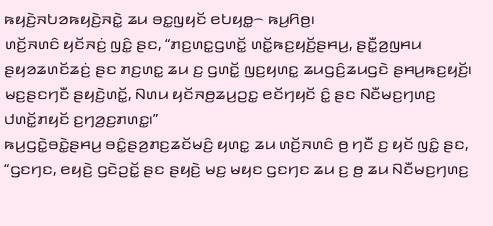ꤒꤟꤢꤧ꤬ꤏꤝꤤꤒꤟꤢꤧ꤬ꤏꤢꤧ꤭ ꤘꤣ ꤋꤢ꤭ꤜꤟꤢꤩ ꤕꤝꤟꤥ꤭꤮ ꤒꤣ꤬ꤖꤥ꤬꤯
ꤛꤢꤩ꤬ꤏꤛꤢꤨ ꤟꤢꤩꤏꤢꤦ꤬ ꤜꤢꤨ꤭ ꤔꤢ, “ꤊꤢ꤬ꤛꤢ꤭ꤞꤛꤢꤩ꤭ ꤛꤢꤩ꤭ꤒꤢ꤬ꤟꤢꤩ꤬ꤔꤌꤣ꤬, ꤔꤢꤪ꤭ꤤ꤬ꤜꤌꤣ ꤔꤟꤤꤘꤛꤢꤩꤘꤢꤦ꤬ ꤔꤢ ꤊꤢ꤬ꤛꤢ꤭ ꤘꤣ ꤢ꤬ ꤞꤛꤢꤩ꤭ ꤜꤢ꤬ꤟꤛꤢ꤭ ꤘꤣꤞꤢꤨ꤬ꤘꤣꤞꤢꤧ ꤔꤌꤣ꤬ꤒꤢ꤬ꤟꤢꤩ꤬꤯ ꤗꤢ꤬ꤔꤢꤚꤢꤪ ꤔꤟꤢꤧ꤬ꤛꤢꤩ꤭, ꤡꤛꤣ ꤟꤢꤩꤏꤥ꤬ꤘꤣ꤬ꤑꤢ꤭ ꤕꤢꤩꤚꤟꤢꤩ ꤢꤨ꤭ ꤔꤢ ꤡꤢꤪꤗꤢ꤬ꤚꤛꤢ꤬ ꤓꤛꤢꤩ꤭ꤊꤟꤢꤩ ꤢ꤬ꤚꤤ꤬ꤢ꤬ꤊꤛꤢ꤭꤯”
ꤒꤣ꤬ꤞꤢꤧ꤭ꤋꤢꤧ꤭ꤔꤌꤣ꤬ ꤋꤢꤨ꤭ꤔꤤ꤬ꤊꤢ꤬ꤘꤢꤩꤗꤢꤨ꤬ ꤟꤛꤢ꤭ ꤘꤣ ꤛꤢꤩ꤬ꤏꤛꤢꤨ ꤥ꤬ ꤚꤢꤪ ꤢ꤬ ꤟꤢꤩ ꤜꤢꤨ꤭ ꤔꤢ, “ꤞꤢꤚꤢ, ꤕꤟꤢꤧ꤬ ꤞꤢꤧꤑꤢꤩ꤭ ꤔꤢ ꤔꤟꤢꤧ꤬ ꤗꤢ꤬ ꤗꤟꤢ ꤞꤢꤚꤢ ꤘꤣ ꤢ꤬ ꤥ꤬ ꤘꤣ ꤡꤢꤪꤗꤢ꤬ꤚꤛꤢ꤬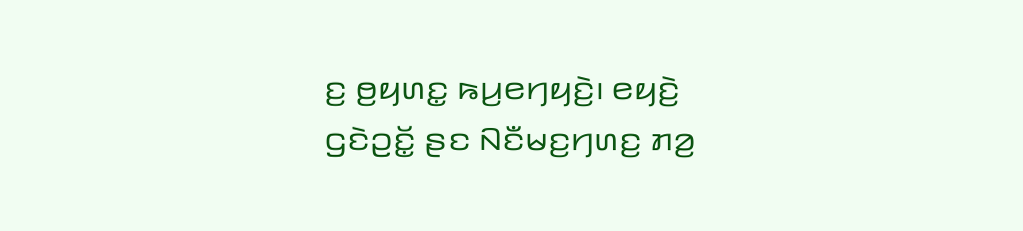ꤢ꤬ ꤥ꤬ꤟꤛꤢ꤭ ꤒꤣ꤬ꤕꤚꤟꤢꤧ꤬꤯ ꤕꤟꤢꤧ꤬ ꤞꤢꤧꤑꤢꤩ꤭ ꤔꤢ ꤡꤢꤪꤗꤢ꤬ꤚꤛꤢ꤬ ꤊꤤ꤬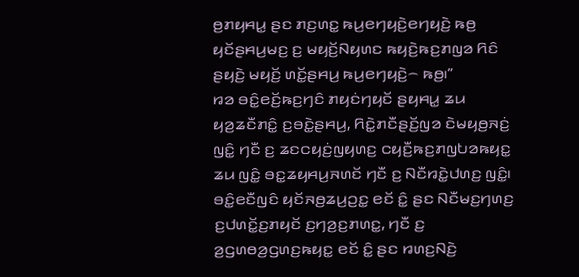ꤥ꤬ꤊꤟꤌꤣ꤭ ꤔꤢ ꤊꤢ꤬ꤛꤢ꤭ ꤒꤣ꤬ꤕꤚꤟꤢꤧ꤬ꤕꤚꤟꤢꤧ꤬ ꤒꤥ꤬ ꤟꤢꤩꤔꤌꤣ꤬ꤗꤢ꤬ ꤢ꤬ ꤗꤟꤢꤩ꤬ꤡꤟꤛꤢ ꤒꤟꤢꤧ꤬ꤒꤢ꤬ꤊꤜꤤ ꤖꤢꤨ ꤔꤟꤢꤧ꤬ ꤗꤟꤢꤩ꤬ ꤛꤢꤩ꤭ꤔꤌꤣ꤬ ꤒꤣ꤬ꤕꤚꤟꤢꤧ꤬꤮ ꤒꤥ꤬꤯”
ꤙꤤ ꤋꤢꤨ꤭ꤕꤢꤩ꤬ꤒꤢ꤬ꤚꤢꤨ ꤊꤟꤢꤦꤚꤟꤢꤩ ꤔꤟꤌꤣ꤭ ꤘꤣ ꤟꤤ꤬ꤘꤢꤪꤊꤢꤨ꤭ ꤢ꤬ꤋꤢꤧ꤭ꤔꤌꤣ꤬, ꤖꤢꤧ꤭ꤊꤢꤪꤔꤢꤩ꤬ꤜꤤ ꤢꤧꤗꤟꤥ꤬ꤏꤢꤦ꤬ ꤜꤢꤨ꤭ ꤚꤢꤪ ꤢ꤬ ꤘꤢꤍꤟꤢꤦ꤬ꤜꤟꤛꤢ꤬ ꤍꤟꤢꤪ꤬ꤒꤢ꤬ꤊꤜꤝꤤꤒꤟꤢ꤭ ꤘꤣ ꤜꤢꤨ꤭ ꤋꤢ꤭ꤘꤟꤌꤣ꤬ꤏꤛꤢꤩ ꤚꤢꤪ ꤢ꤬ ꤡꤢꤪꤙꤢꤧ꤭ꤓꤛꤢ꤬ ꤜꤢꤨ꤭꤯
ꤋꤢꤨ꤭ꤕꤢꤪꤜꤢꤨ ꤟꤢꤩꤏꤥ꤬ꤘꤣ꤬ꤑꤢ꤭ ꤕꤢꤩ ꤢꤨ꤭ ꤔꤢ ꤡꤢꤪꤗꤢ꤬ꤚꤛꤢ꤬ ꤢ꤬ꤓꤛꤢꤩ꤭ꤢ꤬ꤊꤟꤢꤩ ꤢ꤬ꤚꤤ꤬ꤢ꤬ꤊꤛꤢ꤭, ꤚꤢꤪ ꤢ꤬ ꤤ꤬ꤞꤛꤥꤤ꤬ꤞꤛꤢ꤬ꤒꤟꤢ꤭ ꤕꤢꤩ ꤢꤨ꤭ ꤔꤢ ꤙꤛꤢ꤬ꤡꤢꤧ꤬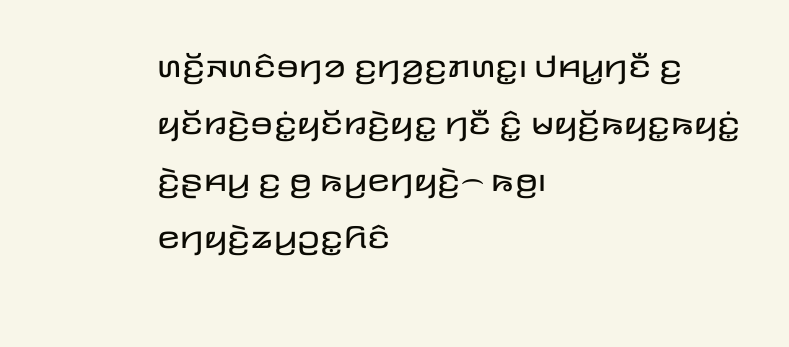ꤛꤢꤩ꤬ꤏꤛꤢꤨꤋꤚꤤ ꤢ꤬ꤚꤤ꤬ꤢ꤬ꤊꤛꤢ꤭꤯ ꤓꤌꤣ꤭ꤚꤢꤪ ꤢ꤬ ꤟꤢꤩꤙꤢꤧ꤬ꤋꤢꤦ꤭ꤟꤢꤩꤙꤢꤧ꤬ꤟꤢ꤭ ꤚꤢꤪ ꤢꤨ꤭ ꤗꤟꤢꤩ꤬ꤒꤟꤢ꤭ꤒꤟꤢꤦ꤭ ꤢꤧ꤬ꤔꤌꤣ꤬ ꤢ꤬ ꤥ꤬ ꤒꤣ꤬ꤕꤚꤟꤢꤧ꤬꤮ ꤒꤥ꤬꤯
ꤕꤚꤟꤢꤧ꤬ꤘꤣ꤬ꤑꤢ꤭ꤖꤢꤨ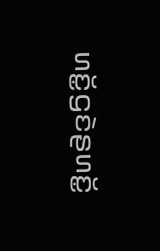ꤛꤢꤩ꤭ꤞꤢꤧꤔꤛꤢꤩ꤭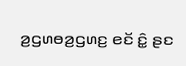ꤤ꤬ꤞꤛꤥꤤ꤬ꤞꤛꤢ꤬ ꤕꤢꤩ ꤢꤨ꤭ ꤔꤢ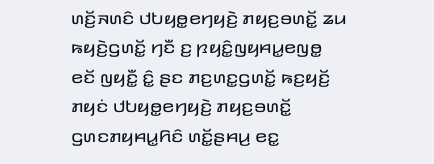ꤛꤢꤩ꤬ꤏꤛꤢꤨ ꤓꤝꤟꤥ꤭ꤕꤚꤟꤢꤧ꤬ ꤊꤟꤢ꤬ꤋꤛꤢꤩ꤭ ꤘꤣ ꤒꤟꤢꤧ꤬ꤞꤛꤢꤩ꤭ ꤚꤢꤪ ꤢ꤬ ꤐꤟꤢꤨ꤭ꤜꤟꤌꤣ꤭ꤕꤜꤥ꤭ ꤕꤢꤩ ꤜꤟꤢꤪ꤭ ꤢꤨ꤭ ꤔꤢ ꤊꤢ꤬ꤛꤢ꤭ꤞꤛꤢꤩ꤭ ꤒꤢ꤬ꤟꤢꤩ꤬ ꤊꤟꤢꤦ ꤓꤝꤟꤥ꤭ꤕꤚꤟꤢꤧ꤬ ꤊꤟꤢ꤬ꤋꤛꤢꤩ꤭ ꤞꤛꤢꤊꤟꤌꤣ꤭ꤖꤢꤨ ꤛꤢꤩ꤭ꤔꤌꤣ꤬ ꤕꤢ꤭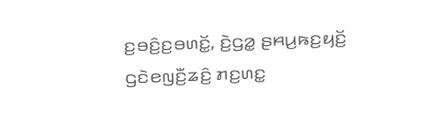ꤢ꤬ꤋꤢꤨ꤬ꤢ꤬ꤋꤛꤢꤩ꤭, ꤢꤧ꤬ꤞꤤ꤭ ꤔꤌꤣ꤬ꤒꤢ꤬ꤟꤢꤩ꤬ ꤞꤢꤧꤕꤜꤢꤪ꤬ꤘꤢꤨ꤬ ꤊꤢ꤬ꤛꤢ꤭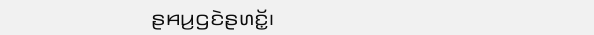ꤔꤌꤣ꤬ꤞꤢꤧꤔꤛꤢꤩ꤭꤯